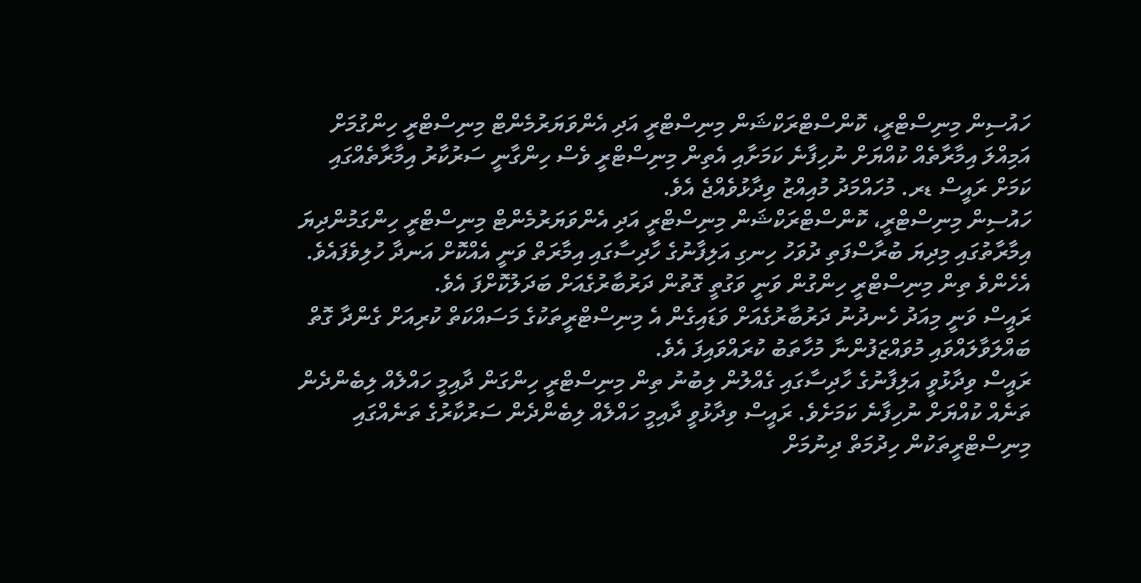ހައުސިން މިނިސްޓްރީ، ކޮންސްޓްރަކްޝަން މިނިސްޓްރީ އަދި އެންވަޔަރުމެންޓް މިނިސްޓްރީ ހިންގުމަށް އަމިއްލަ އިމާރާތެއް ކުއްޔަށް ނުހިފާނެ ކަމަށާއި އެތިން މިނިސްޓްރީ ވެސް ހިންގާނީ ސަރުކާރު އިމާރާތެއްގައި ކަމަށް ރައީސް ޑރ. މުހައްމަދު މުއިއްޒު ވިދާޅުވެއްޖެ އެވެ.
ހައުސިން މިނިސްޓްރީ، ކޮންސްޓްރަކްޝަން މިނިސްޓްރީ އަދި އެންވަޔަރުމެންޓް މިނިސްޓްރީ ހިންގަމުންދިޔަ އިމާރާތުގައި މިދިޔަ ބުރާސްފަތި ދުވަހު ހިނގި އަލިފާނުގެ ހާދިސާގައި އިމާރަތް ވަނީ އެއްކޮށް އަނދާ ހުލިވެފައެވެ. އެހެންވެ ތިން މިނިސްޓްރީ ހިންގުން ވަނީ ވަގުތީ ގޮތުން ދަރުބާރުގެއަށް ބަދަލުކޮށްފަ އެވެ.
ރައީސް ވަނީ މިއަދު ހެނދުނު ދަރުބާރުގެއަށް ވަޑައިގެން އެ މިނިސްޓްރީތަކުގެ މަސައްކަތް ކުރިއަށް ގެންދާ ގޮތް ބައްލަވާލައްވައި މުވައްޒަފުންނާ މުހާތަބު ކުރައްވައިފަ އެވެ.
ރައީސް ވިދާޅުވީ އަލިފާނުގެ ހާދިސާގައި ގެއްލުން ލިބުނު ތިން މިނިސްޓްރީ ހިންގަން ދާއިމީ ހައްލެއް ލިބެންދެން ތަނެއް ކުއްޔަށް ނުހިފާނެ ކަމަށެވެ. ރައީސް ވިދާޅުވީ ދާއިމީ ހައްލެއް ލިބެންދެން ސަރުކާރުގެ ތަނެއްގައި މިނިސްޓްރީތަކުން ހިދުމަތް ދިނުމަށް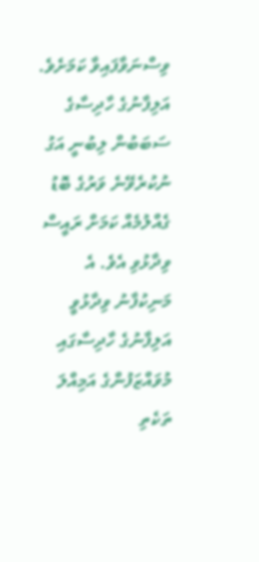ވިސްނަވާފައިވާ ކަމަށެވެ.
އަލިފާނުގެ ހާދިސާގެ ސަބަބުން ލިބުނީ އަގު ނުކުރެވޭނެ ވަރުގެ ބޮޑު ގެއްލުމެއް ކަމަށް ރައީސް ވިދާޅުވި އެވެ. އެ މަނިކުފާނު ވިދާޅުވީ އަލިފާނުގެ ހާދިސާގައި މުވައްޒަފުންގެ އަމިއްލަ ތަކެތި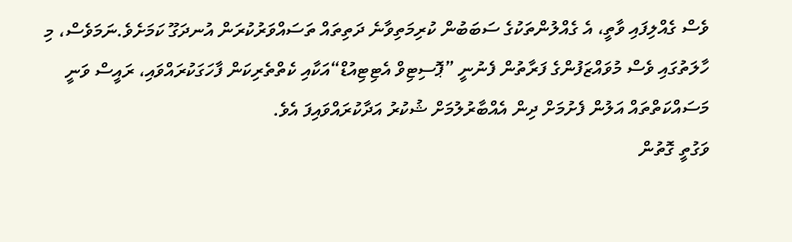ވެސް ގެއްލިފައި ވާތީ، އެ ގެއްލުންތަކުގެ ސަބަބުން ކުރިމަތިވާނެ ދަތިތައް ތަސައްވަރުކުރަން އުނދަގޫ ކަމަށެވެ.ނަމަވެސް، މި ހާލަތުގައި ވެސް މުވައްޒަފުންގެ ފަރާތުން ފެނުނީ ”ޕޮސިޓިވް އެޓިޓިއުޑް“އަކާއި ކެތްތެރިކަން ފާހަގަކުރައްވައި، ރައީސް ވަނީ މަސައްކަތްތައް އަލުން ފެށުމަށް ދިން އެއްބާރުލުމަށް ޝުކުރު އަދާކުރައްވައިފަ އެވެ.
ވަގުތީ ގޮތުން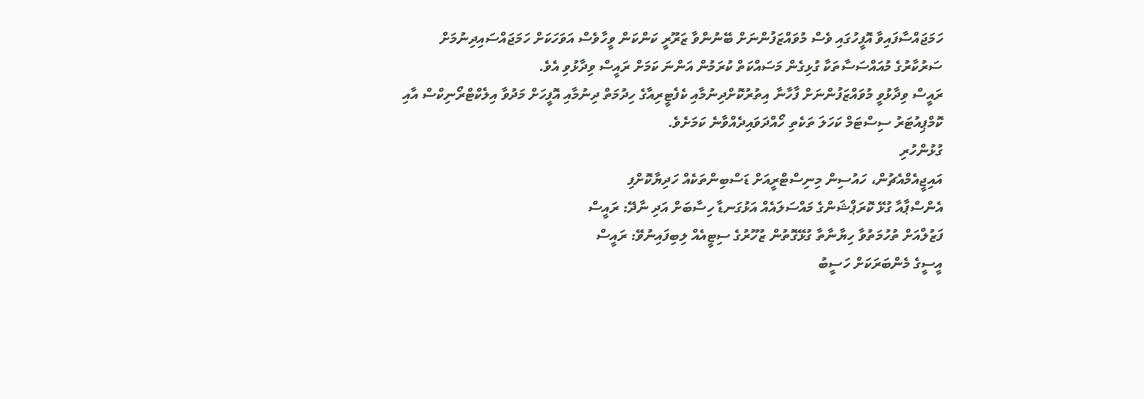ހަމަޖައްސާފައިވާ އޮފީހުގައި ވެސް މުވައްޒަފުންނަށް ބޭނުންވާ ޒަރޫރީ ކަންކަން ވީހާވެސް އަވަހަކަށް ހަމަޖައްސައިދިނުމަށް ސަރުކާރުގެ މުއައްސަސާތަކާ ގުޅިގެން މަސައްކަތް ކުރަމުން އަންނަ ކަމަށް ރައީސް ވިދާޅުވި އެވެ.
ރައީސް ވިދާޅުވީ މުވައްޒަފުންނަށް ފާހާނާ އިތުރުކޮށްދިނުމާއި ކެފެޓީރިއާގެ ހިދުމަތް ދިނުމާއި އޮފީހަށް މަދުވާ އިލެކްޓްރޯނިކްސް އާއި ކޮމްޕިއުޓަރު ސިސްޓަމް ކަހަލަ ތަކެތި ހޯއްދަވައިދެއްވާނެ ކަމަށެވެ.
ގުޅުންހުރި
އައިޖީއެމްއެޗުން، ހައުސިން މިނިސްޓްރީއަށް ޑަސްބިންތަކެއް ހަދިޔާކޮށްފި
އެންސްޕާއާ ގުޅޭ ކޮރަޕްޝަންގެ މައްސަލައެއް އަޅުގަނޑާ ހިސާބަށް އަދި ނާދޭ: ރައީސް
ފަޒުލްއަށް ތުހުމަތުވާ ހިޔާނާތާ ގުޅޭގޮތުން ޒުހޫރުގެ ސިޓީއެއް ލިބިފައިނުވޭ: ރައީސް
އީސީގެ މެންބަރަކަށް ހަސީބު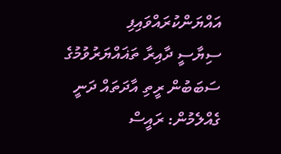އައްޔަންކުރައްވައިފި
ސިޔާސީ ދާއިރާ ތަޣައްޔަރުވުމުގެ ސަބަބުން ރީތި އާދަތައް ދަނީ ގެއްލެމުން: ރައީސް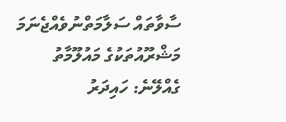ސާވާތައް ސަލާމަތްނުވެއްޖެނަމަ މަޝްރޫއުތަކުގެ މައުލޫމާތު ގެއްލޭނެ: ހައިދަރު